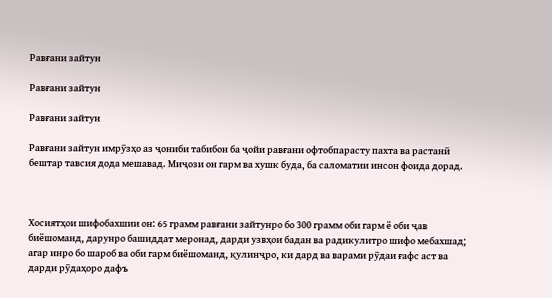Равғани зайтун

Равғани зайтун

Равғани зайтун

Равғани зайтун имрӯзҳо аз ҷониби табибон ба ҷойи равғани офтобпарасту пахта ва растанӣ бештар тавсия дода мешавад. Миҷози он гарм ва хушк буда, ба саломатии инсон фоида дорад.



Хосиятҳои шифобахшии он: 65 грамм равғани зайтунро бо 300 грамм оби гарм ё оби ҷав биёшоманд, дарунро башиддат меронад, дарди узвҳои бадан ва радикулитро шифо мебахшад; агар инро бо шароб ва оби гарм биёшоманд, қулинҷро, ки дард ва варами рӯдаи ғафс аст ва дарди рӯдаҳоро дафъ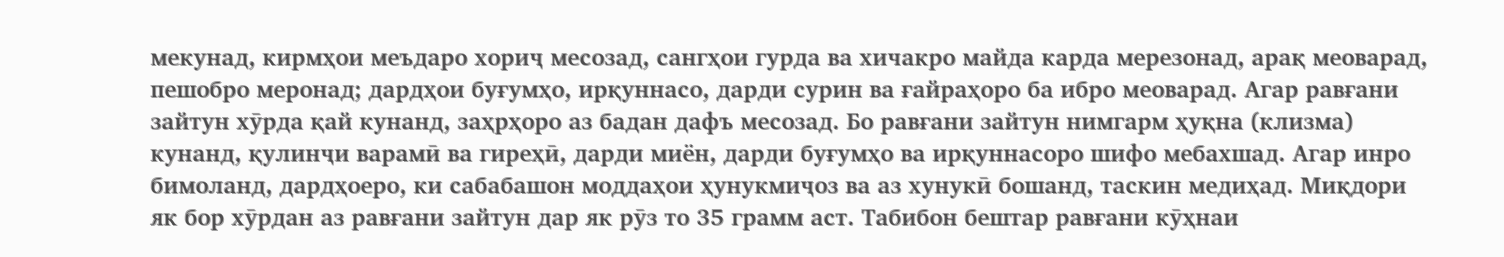мекунад, кирмҳои меъдаро хориҷ месозад, сангҳои гурда ва хичакро майда карда мерезонад, арақ меоварад, пешобро меронад; дардҳои буғумҳо, ирқуннасо, дарди сурин ва ғайраҳоро ба ибро меоварад. Агар равғани зайтун хӯрда қай кунанд, заҳрҳоро аз бадан дафъ месозад. Бо равғани зайтун нимгарм ҳуқна (клизма) кунанд, қулинҷи варамӣ ва гиреҳӣ, дарди миён, дарди буғумҳо ва ирқуннасоро шифо мебахшад. Агар инро бимоланд, дардҳоеро, ки сабабашон моддаҳои ҳунукмиҷоз ва аз хунукӣ бошанд, таскин медиҳад. Миқдори як бор хӯрдан аз равғани зайтун дар як рӯз то 35 грамм аст. Табибон бештар равғани кӯҳнаи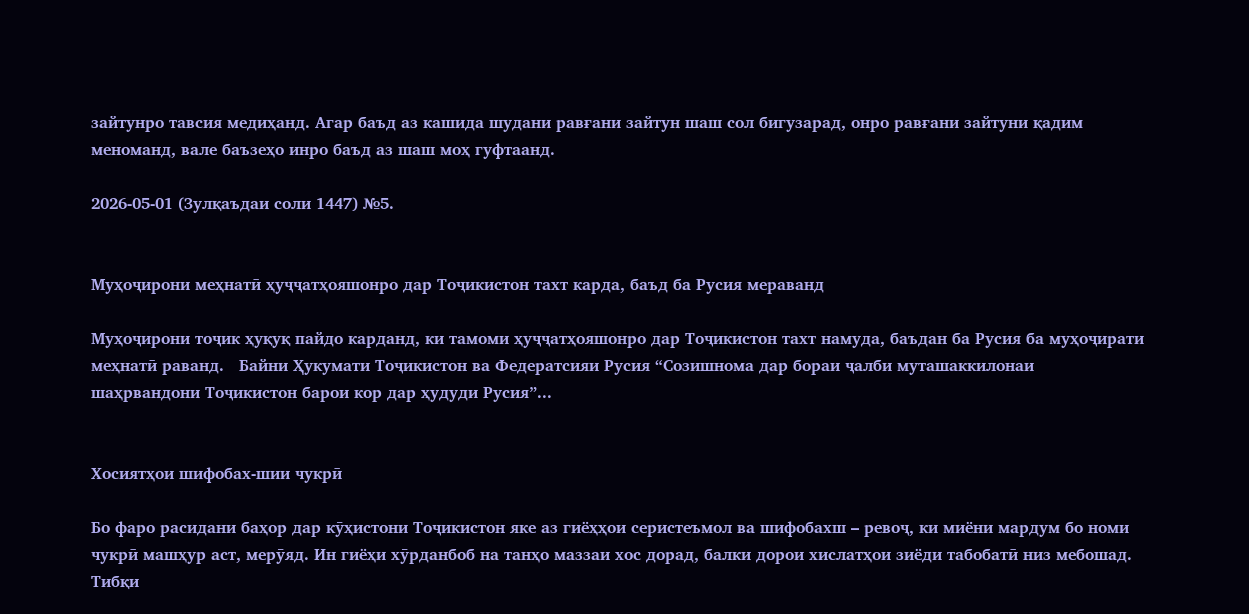зайтунро тавсия медиҳанд. Агар баъд аз кашида шудани равғани зайтун шаш сол бигузарад, онро равғани зайтуни қадим меноманд, вале баъзеҳо инро баъд аз шаш моҳ гуфтаанд.

2026-05-01 (Зулқаъдаи соли 1447) №5.


Муҳоҷирони меҳнатӣ ҳуҷҷатҳояшонро дар Тоҷикистон тахт карда, баъд ба Русия мераванд

Муҳоҷирони тоҷик ҳуқуқ пайдо карданд, ки тамоми ҳуҷҷатҳояшонро дар Тоҷикистон тахт намуда, баъдан ба Русия ба муҳоҷирати меҳнатӣ раванд.   Байни Ҳукумати Тоҷикистон ва Федератсияи Русия “Созишнома дар бораи ҷалби муташаккилонаи шаҳрвандони Тоҷикистон барои кор дар ҳудуди Русия”...


Хосиятҳои шифобах-шии чукрӣ

Бо фаро расидани баҳор дар кӯҳистони Тоҷикистон яке аз гиёҳҳои серистеъмол ва шифобахш – ревоҷ, ки миёни мардум бо номи чукрӣ машҳур аст, мерӯяд. Ин гиёҳи хӯрданбоб на танҳо маззаи хос дорад, балки дорои хислатҳои зиёди табобатӣ низ мебошад.   Тибқи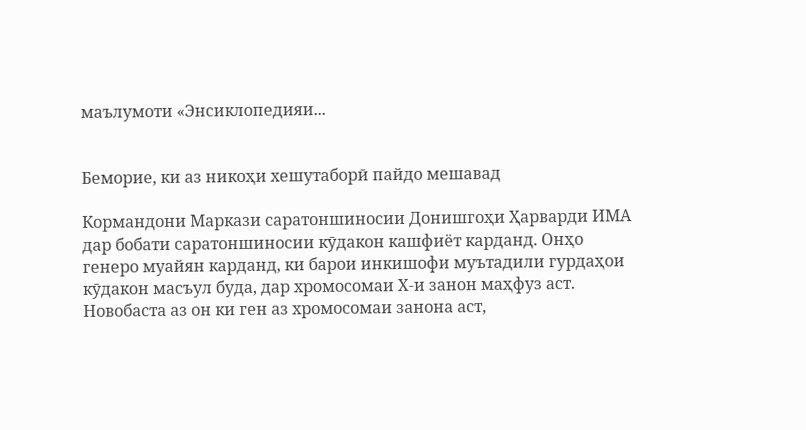маълумоти «Энсиклопедияи...


Беморие, ки аз никоҳи хешутаборӣ пайдо мешавад

Кормандони Маркази саратоншиносии Донишгоҳи Ҳарварди ИМА дар бобати саратоншиносии кӯдакон кашфиёт карданд. Онҳо генеро муайян карданд, ки барои инкишофи муътадили гурдаҳои кӯдакон масъул буда, дар хромосомаи Х-и занон маҳфуз аст. Новобаста аз он ки ген аз хромосомаи занона аст,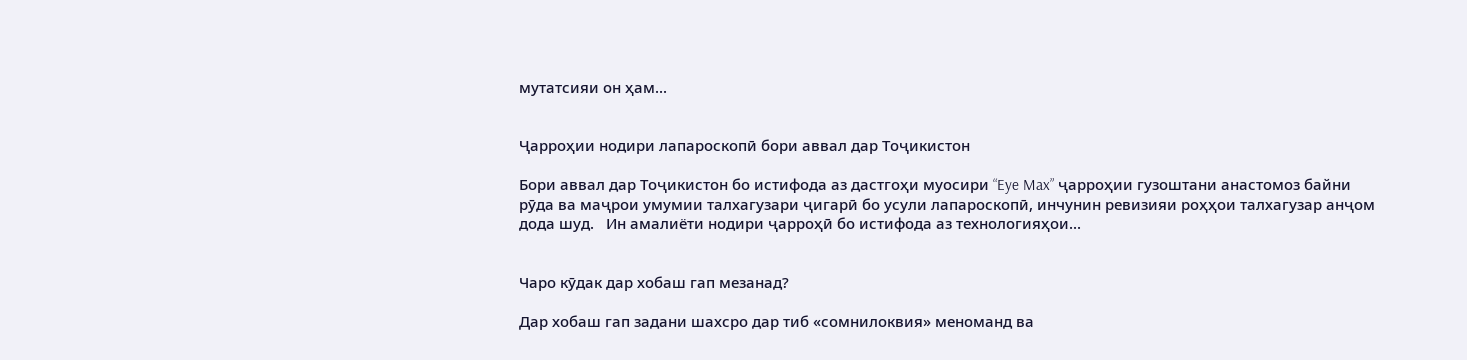мутатсияи он ҳам...


Ҷарроҳии нодири лапароскопӣ бори аввал дар Тоҷикистон

Бори аввал дар Тоҷикистон бо истифода аз дастгоҳи муосири “Eye Max” ҷарроҳии гузоштани анастомоз байни рӯда ва маҷрои умумии талхагузари ҷигарӣ бо усули лапароскопӣ, инчунин ревизияи роҳҳои талхагузар анҷом дода шуд.   Ин амалиёти нодири ҷарроҳӣ бо истифода аз технологияҳои...


Чаро кӯдак дар хобаш гап мезанад?

Дар хобаш гап задани шахсро дар тиб «сомнилоквия» меноманд ва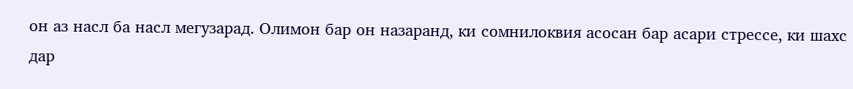он аз насл ба насл мегузарад. Олимон бар он назаранд, ки сомнилоквия асосан бар асари стрессе, ки шахс дар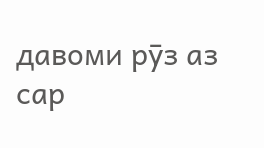давоми рӯз аз сар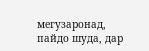мегузаронад, пайдо шуда, дар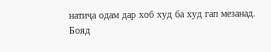натиҷа одам дар хоб худ ба худ гап мезанад.   Бояд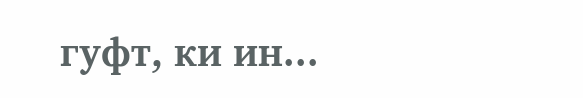гуфт, ки ин...